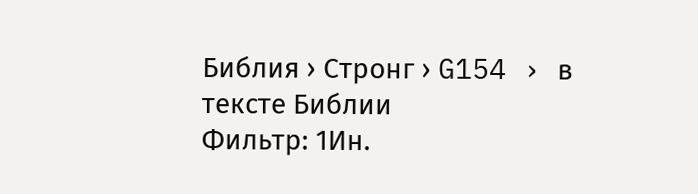Библия › Стронг › G154 › в тексте Библии
Фильтр: 1Ин.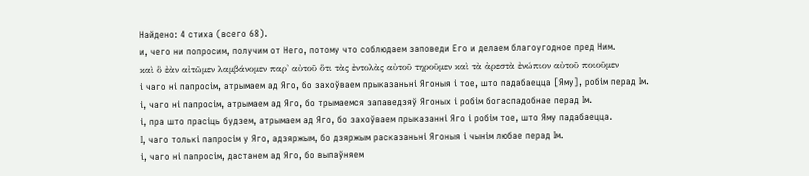Найдено: 4 стиха (всего 68).
и, чего ни попросим, получим от Него, потому что соблюдаем заповеди Его и делаем благоугодное пред Ним.
καὶ ὃ ἐὰν αἰτῶμεν λαμβάνομεν παρ' αὐτοῦ ὅτι τὰς ἐντολὰς αὐτοῦ τηροῦμεν καὶ τὰ ἀρεστὰ ἐνώπιον αὐτοῦ ποιοῦμεν
і чаго ні папросім, атрымаем ад Яго, бо захоўваем прыказаньні Ягоныя і тое, што падабаецца [Яму], робім перад Ім.
і, чаго ні папросім, атрымаем ад Яго, бо трымаемся запаведзяў Ягоных і робім богаспадобнае перад Ім.
і, пра што прасіць будзем, атрымаем ад Яго, бо захоўваем прыказанні Яго і робім тое, што Яму падабаецца.
І, чаго толькі папросім у Яго, адзяржым, бо дзяржым расказаньні Ягоныя і чынім любае перад Ім.
і, чаго ні папросім, дастанем ад Яго, бо выпаўняем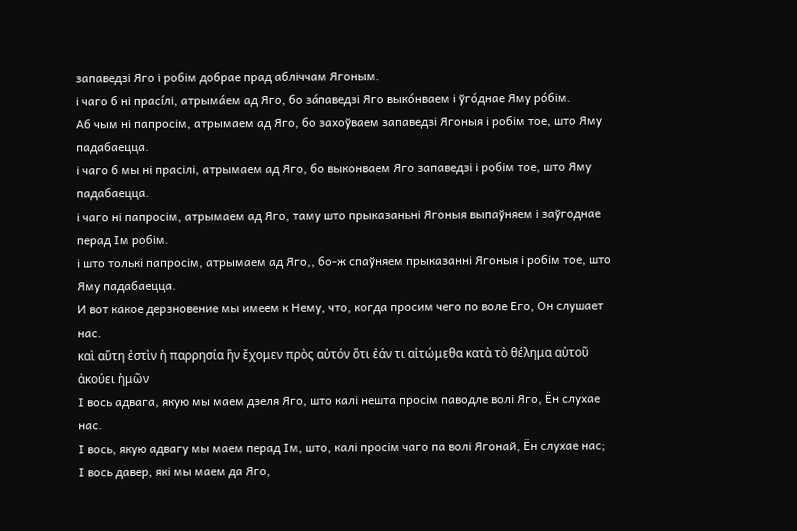запаведзі Яго і робім добрае прад абліччам Ягоным.
і чаго б ні прасíлі, атрыма́ем ад Яго, бо за́паведзі Яго выко́нваем і ўго́днае Яму ро́бім.
Аб чым ні папросім, атрымаем ад Яго, бо захоўваем запаведзі Ягоныя і робім тое, што Яму падабаецца.
і чаго б мы ні прасілі, атрымаем ад Яго, бо выконваем Яго запаведзі і робім тое, што Яму падабаецца.
і чаго ні папросім, атрымаем ад Яго, таму што прыказаньні Ягоныя выпаўняем і заўгоднае перад Ім робім.
і што толькі папросім, атрымаем ад Яго,, бо-ж спаўняем прыказанні Ягоныя і робім тое, што Яму падабаецца.
И вот какое дерзновение мы имеем к Нему, что, когда просим чего по воле Его, Он слушает нас.
καὶ αὕτη ἐστὶν ἡ παρρησία ἣν ἔχομεν πρὸς αὐτόν ὅτι ἐάν τι αἰτώμεθα κατὰ τὸ θέλημα αὐτοῦ ἀκούει ἡμῶν
І вось адвага, якую мы маем дзеля Яго, што калі нешта просім паводле волі Яго, Ён слухае нас.
І вось, якую адвагу мы маем перад Ім, што, калі просім чаго па волі Ягонай, Ён слухае нас;
І вось давер, які мы маем да Яго,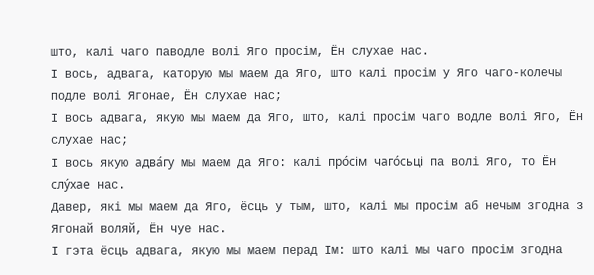што, калі чаго паводле волі Яго просім, Ён слухае нас.
І вось, адвага, каторую мы маем да Яго, што калі просім у Яго чаго-колечы подле волі Ягонае, Ён слухае нас;
І вось адвага, якую мы маем да Яго, што, калі просім чаго водле волі Яго, Ён слухае нас;
І вось якую адва́гу мы маем да Яго: калі про́сім чаго́сьці па волі Яго, то Ён слу́хае нас.
Давер, які мы маем да Яго, ёсць у тым, што, калі мы просім аб нечым згодна з Ягонай воляй, Ён чуе нас.
І гэта ёсць адвага, якую мы маем перад Ім: што калі мы чаго просім згодна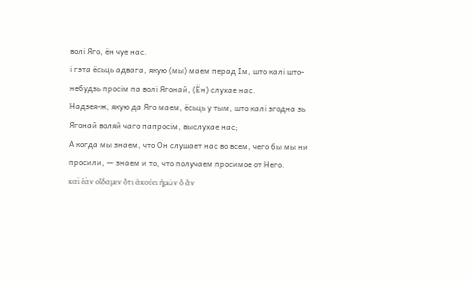волі Яго, ён чуе нас.
і гэта ёсьць адвага, якую (мы) маем перад Ім, што калі што-небудзь просім па волі Ягонай, (Ён) слухае нас.
Надзея-ж, якую да Яго маем, ёсьць у тым, што калі згодна зь Ягонай воляй чаго папросім, выслухае нас;
А когда мы знаем, что Он слушает нас во всем, чего бы мы ни просили, — знаем и то, что получаем просимое от Него.
καὶ ἐὰν οἴδαμεν ὅτι ἀκούει ἡμῶν ὃ ἂν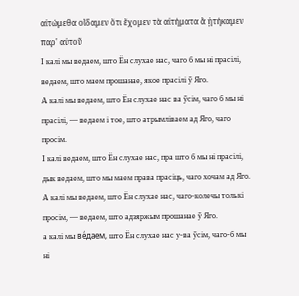αἰτώμεθα οἴδαμεν ὅτι ἔχομεν τὰ αἰτήματα ἃ ᾐτήκαμεν παρ' αὐτοῦ
І калі мы ведаем, што Ён слухае нас, чаго б мы ні прасілі, ведаем, што маем прошанае, якое прасілі ў Яго.
А калі мы ведаем, што Ён слухае нас ва ўсім, чаго б мы ні прасілі, — ведаем і тое, што атрымліваем ад Яго, чаго просім.
І калі ведаем, што Ён слухае нас, пра што б мы ні прасілі, дык ведаем, што мы маем права прасіць, чаго хочам ад Яго.
А калі мы ведаем, што Ён слухае нас, чаго-колечы толькі просім, — ведаем, што адзяржым прошанае ў Яго.
а калі мы ве́даем, што Ён слухае нас у-ва ўсім, чаго-б мы ні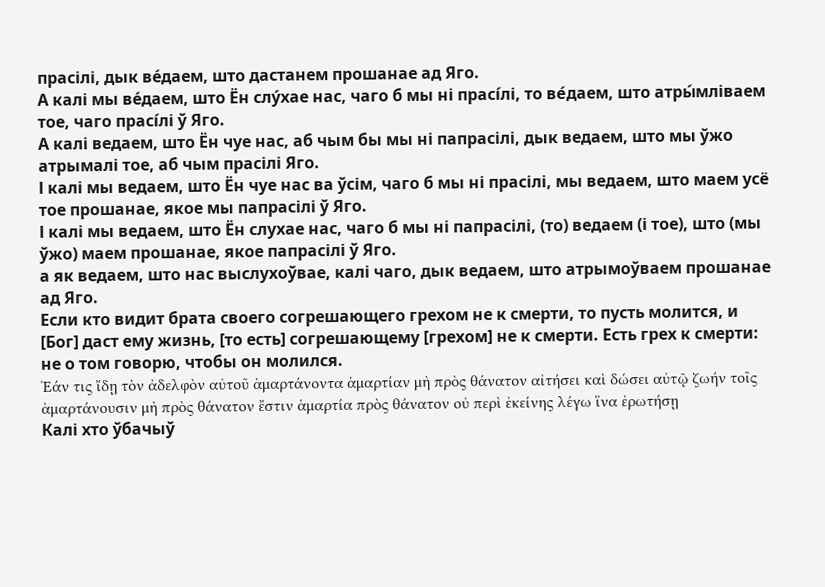прасілі, дык ве́даем, што дастанем прошанае ад Яго.
А калі мы ве́даем, што Ён слу́хае нас, чаго б мы ні прасíлі, то ве́даем, што атры́мліваем тое, чаго прасíлі ў Яго.
А калі ведаем, што Ён чуе нас, аб чым бы мы ні папрасілі, дык ведаем, што мы ўжо атрымалі тое, аб чым прасілі Яго.
І калі мы ведаем, што Ён чуе нас ва ўсім, чаго б мы ні прасілі, мы ведаем, што маем усё тое прошанае, якое мы папрасілі ў Яго.
І калі мы ведаем, што Ён слухае нас, чаго б мы ні папрасілі, (то) ведаем (і тое), што (мы ўжо) маем прошанае, якое папрасілі ў Яго.
а як ведаем, што нас выслухоўвае, калі чаго, дык ведаем, што атрымоўваем прошанае ад Яго.
Если кто видит брата своего согрешающего грехом не к смерти, то пусть молится, и [Бог] даст ему жизнь, [то есть] согрешающему [грехом] не к смерти. Есть грех к смерти: не о том говорю, чтобы он молился.
Ἐάν τις ἴδῃ τὸν ἀδελφὸν αὐτοῦ ἁμαρτάνοντα ἁμαρτίαν μὴ πρὸς θάνατον αἰτήσει καὶ δώσει αὐτῷ ζωήν τοῖς ἁμαρτάνουσιν μὴ πρὸς θάνατον ἔστιν ἁμαρτία πρὸς θάνατον οὐ περὶ ἐκείνης λέγω ἵνα ἐρωτήσῃ
Калі хто ўбачыў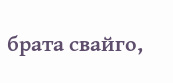брата свайго,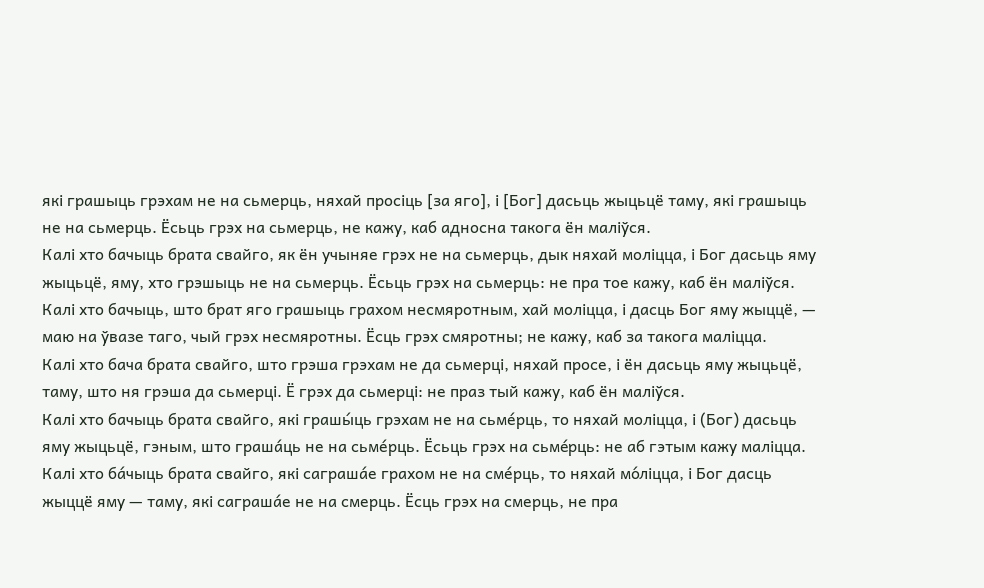які грашыць грэхам не на сьмерць, няхай просіць [за яго], і [Бог] дасьць жыцьцё таму, які грашыць не на сьмерць. Ёсьць грэх на сьмерць, не кажу, каб адносна такога ён маліўся.
Калі хто бачыць брата свайго, як ён учыняе грэх не на сьмерць, дык няхай моліцца, і Бог дасьць яму жыцьцё, яму, хто грэшыць не на сьмерць. Ёсьць грэх на сьмерць: не пра тое кажу, каб ён маліўся.
Калі хто бачыць, што брат яго грашыць грахом несмяротным, хай моліцца, і дасць Бог яму жыццё, — маю на ўвазе таго, чый грэх несмяротны. Ёсць грэх смяротны; не кажу, каб за такога маліцца.
Калі хто бача брата свайго, што грэша грэхам не да сьмерці, няхай просе, і ён дасьць яму жыцьцё, таму, што ня грэша да сьмерці. Ё грэх да сьмерці: не праз тый кажу, каб ён маліўся.
Калі хто бачыць брата свайго, які грашы́ць грэхам не на сьме́рць, то няхай моліцца, і (Бог) дасьць яму жыцьцё, гэным, што граша́ць не на сьме́рць. Ёсьць грэх на сьме́рць: не аб гэтым кажу маліцца.
Калі хто ба́чыць брата свайго, які саграша́е грахом не на сме́рць, то няхай мо́ліцца, і Бог дасць жыццё яму — таму, які саграша́е не на смерць. Ёсць грэх на смерць, не пра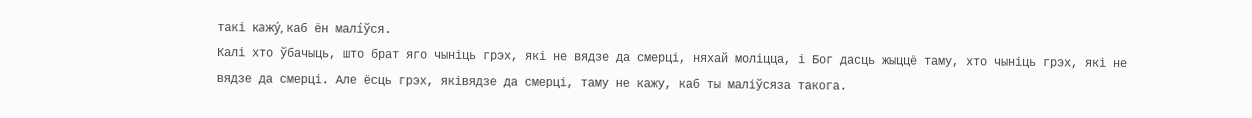такі кажу́, каб ён малíўся.
Калі хто ўбачыць, што брат яго чыніць грэх, які не вядзе да смерці, няхай моліцца, і Бог дасць жыццё таму, хто чыніць грэх, які не вядзе да смерці. Але ёсць грэх, яківядзе да смерці, таму не кажу, каб ты маліўсяза такога.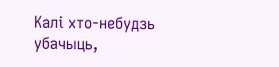Калі хто-небудзь убачыць,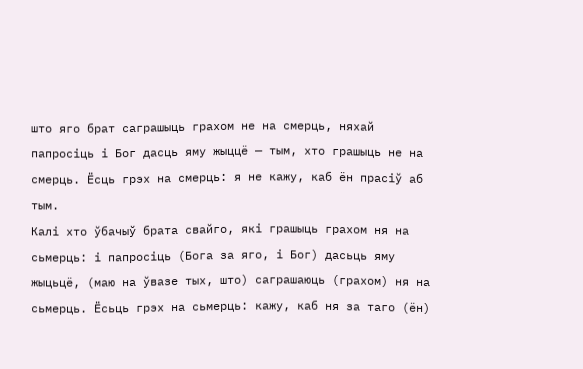што яго брат саграшыць грахом не на смерць, няхай папросіць і Бог дасць яму жыццё — тым, хто грашыць не на смерць. Ёсць грэх на смерць: я не кажу, каб ён прасіў аб тым.
Калі хто ўбачыў брата свайго, які грашыць грахом ня на сьмерць: і папросіць (Бога за яго, і Бог) дасьць яму жыцьцё, (маю на ўвазе тых, што) саграшаюць (грахом) ня на сьмерць. Ёсьць грэх на сьмерць: кажу, каб ня за таго (ён)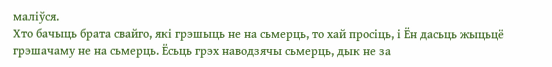маліўся.
Хто бачыць брата свайго, які грэшыць не на сьмерць, то хай просіць, і Ён дасьць жыцьцё грэшачаму не на сьмерць. Ёсьць грэх наводзячы сьмерць, дык не за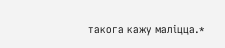такога кажу маліцца.*